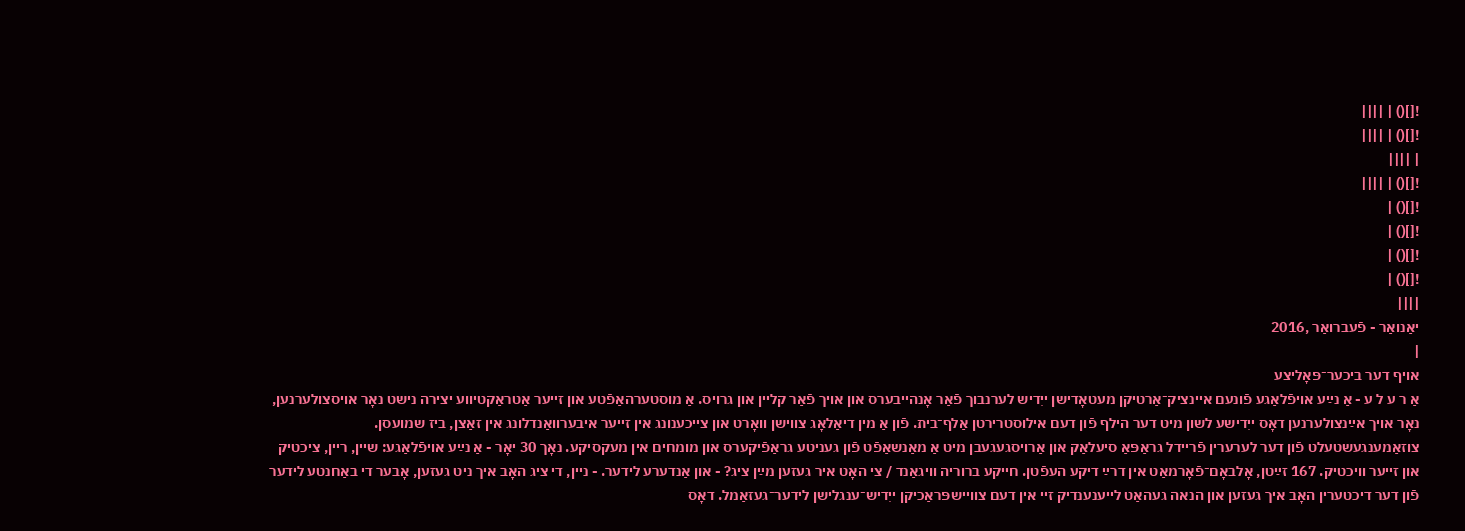![]() | ||||
![]() | ||||
| ||||
![]() | ||||
![]() |
![]() |
![]() |
![]() |
||||
יאַנואַר - פֿעברואַר ,2016
|
אויף דער ביכער־פּאָליצע
אַ ר ע ל ע - אַ נײַע אויפֿלאַגע פֿונעם איינציק־אַרטיקן מעטאָדישן ייִדיש לערנבוך פֿאַר אָנהייבערס און אויך פֿאַר קליין און גרויס. אַ מוסטערהאַפֿטע און זייער אַטראַקטיווע יצירה נישט נאָר אויסצולערנען, נאָר אויך אײַנצולערנען דאָס ייִדישע לשון מיט דער הילף פֿון דעם אילוסטרירטן אַלף־בית. פֿון אַ מין דיאַלאָג צווישן וואָרט און צייכענונג אין זייער איבערוואַנדלונג אין זאַצן, ביז שמועסן. צוזאַמענגעשטעלט פֿון דער לערערין פֿריידל גראַפּאַ סיעלאַק און אַרויסגעגעבן מיט אַ מאַנשאַפֿט פֿון געניטע גראַפֿיקערס און מומחים אין מעקסיקע. נאָך 30 יאָר - אַ נײַע אויפֿלאַגע: שיין, ריין, ציכטיק און זייער וויכטיק. 167 זײַטן, אָלבאָם־פֿאָרמאַט אין דרײַ דיקע העפֿטן. חייקע ברוריה וויגאַנד / צי האָט איר געזען מײַן ציג? - און אַנדערע לידער. - ניין, די ציג האָב איך ניט געזען, אָבער די באַחנטע לידער פֿון דער דיכטערין האָב איך געזען און הנאה געהאַט לייענענדיק זיי אין דעם צוויישפּראַכיקן ייִדיש־ענגלישן לידער־געזאַמל. דאָס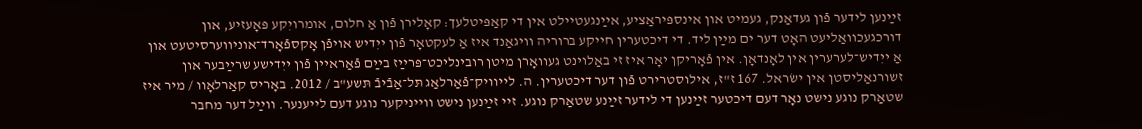זײַנען לידער פֿון געדאַנק, געמיט און אינספּיראַציע, אײַנגעטיילט אין די קאַפּיטלעך: קאָלירן פֿון אַ חלום, אומרויִקע פּאָעזיע, און דורכגעכוואַליעט האָט דער ים מײַן ליד. די דיכטערין חייקע ברוריה וויגאַנד איז אַ לעקטאָר פֿון ייִדיש אויפֿן אָקספֿאָרד־אוניווערסיטעט און אַ ייִדיש־לערערין אין לאָנדאָן. אין פֿאָריקן יאָר איז זי באַלוינט געוואָרן מיטן רובינליכט־פּרײַז בײַם פֿאַראיין פֿון ייִדישע שרײַבער און זשורנאַליסטן אין ישׂראל. 167 ז"ז, אילוסטרירט פֿון דער דיכטערין. ה. לייוויק־פֿאַרלאַג תּל־אַבֿיבֿ תּשע"ב / 2012. באָריס קאַרלאָוו / מיר איז שטאַרק נוגע נישט נאָר דעם דיכטער זײַנען די לידער זײַנע שטאַרק נוגע. זיי זײַנען נישט ווייניקער נוגע דעם לייענער. ווײַל דער מחבר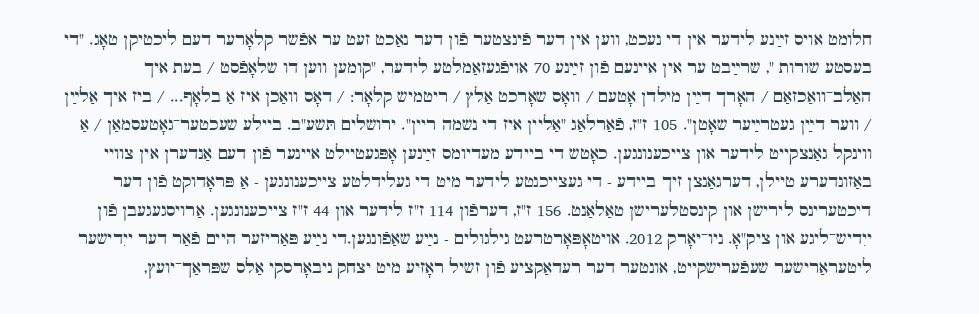חלומט אויס זײַנע לידער אין די נעכט, ווען אין דער פֿינצטער פֿון דער נאַכט זעט ער אפֿשר קלאָרער דעם ליכטיקן טאָג. "די בעסטע שורות ", שרײַבט ער אין איינעם פֿון זײַנע 70 אויפֿגעזאַמלטע לידער, "קומען ווען דו שלאָפֿסט / בעת איך האַלב־וואַכזאַם / האָרך דײַן מילדן אָטעם / וואָס שאָרכט אַלץ / ריטמיש קלאָר: / דאָס וואַכן איז אַ בלאָף... / ביז איך אַלײַן / ווער דײַן געטרײַער שאָטן". 105 ז"ז, פֿאַרלאַג "אַליין איז די נשמה ריין". ירושלים תּשע"ב. ביילע שעכטער־גאָטעסמאַן / אַ ווינקל גאַנצקייט לידער און צייכענונגען. כאָטש די ביידע מעדיומס זײַנען אָפּגעטיילט איינער פֿון דעם אַנדערן אין צוויי באַזונדערע טיילן, דערגאַנצן זיך ביידע - די געצייכנטע לידער מיט די געלידלטע צייכענונגען - אַ פּראָדוקט פֿון דער דיכטערינס לירישן און קינסטלערישן טאַלאַנט. 156 ז"ז, דערפֿון 114 ז"ז לידער און 44 ז"ז צייכענונגען. אַרויסגעגעבן פֿון ייִדיש־ליגע און ציק"אָ. ניו־יאָרק 2012. אויטאָפּאָרטרעט גילגולים - נײַע שאַפֿונגען.די נײַע פּאַריזער היים פֿאַר דער ייִדישער ליטעראַרישער שעפֿערישקייט, אונטער דער רעדאַקציע פֿון זשיל ראָזיע מיט יצחק ניבאָרסקי אַלס שפּראַך־יועץ,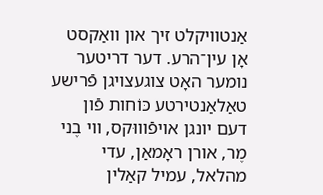אַנטוויקלט זיך און וואַקסט אָן עין־הרע. דער דריטער נומער האָט צוגעצויגן פֿרישע טאַלאַנטירטע כּוֹחות פֿון דעם יונגן אויפֿוווּקס, ווי בֶני מֶר, אורן ראָמאַן, עדי מהלאל, עמיל קאַלין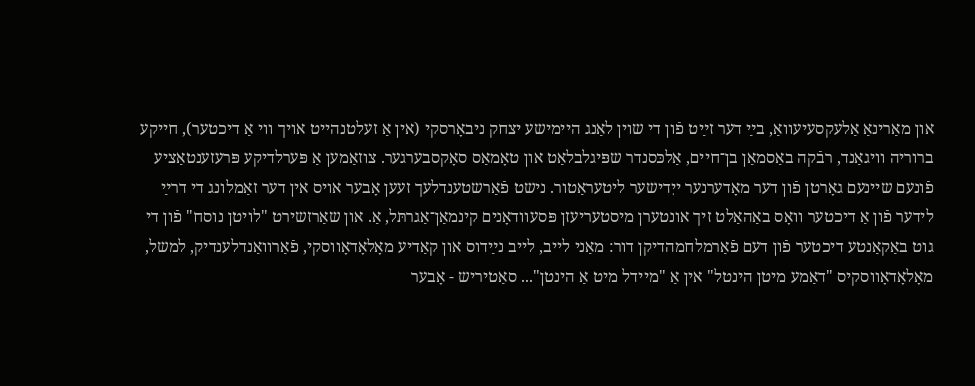און מאַרינאַ אַלעקסעיעוואַ, בײַ דער זײַט פֿון די שוין לאַנג היימישע יצחק ניבאָרסקי (אין אַ זעלטנהייט אויך ווי אַ דיכטער), חייקע ברוריה וויגאַנד, רבֿקה באַסמאַן בן־חיים, אַלכּסנדר שפּיגלבלאַט און טאָמאַס סאָקסבערגער. צוזאַמען אַ פּערלדיקע פּרעזענטאַציע פֿונעם שיינעם גאָרטן פֿון דער מאָדערנער ייִדישער ליטעראַטור. נישט פֿאַרשטענדלעך זעען אָבער אויס אין דער זאַמלונג די דרײַ לידער פֿון אַ דיכטער וואָס באַהאַלט זיך אונטערן מיסטעריעזן פּסעוודאָנים קינמאַן־אַגרתּל, אַ. און שאַרזשירט "לויטן נוסח" פֿון די גוט באַקאַנטע דיכטער פֿון דעם פֿאַרמלחמהדיקן דור: מאַני לייב, לייב נײַדוס און קאַדיע מאָלאָדאָווסקי, פֿאַרוואַנדלענדיק, למשל, מאָלאָדאָווסקיס "דאַמע מיטן הינטל" אין אַ "מיידל מיט אַ הינטן"... סאַטיריש - אָבער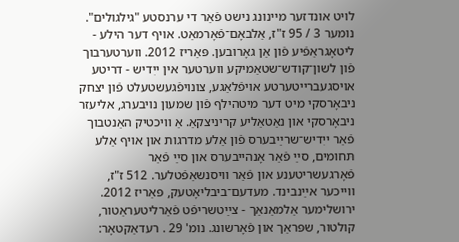לויט אונדזער מיינונג נישט פֿאַר די ערנסטע "גילגולים". נומער 3 / 95 ז"ז, אַלבאָם־פֿאָרמאַט. אויף דער הילע - ליטאָגראַפֿיע פֿון אַן גאָרובען. פּאַריז 2012. ווערטערבוך פֿון לשון־קודש־שטאַמיקע ווערטער אין ייִדיש - דריטע אויסגעברייטערטע אויפֿלאַגע, צונויפֿגעשטעלט פֿון יצחק ניבאָרסקי מיט דער מיטהילף פֿון שמעון נויבערג, אליעזר ניבאָרסקי און נאַטאַליע קריניצקאַ. אַ וויכטיק האַנטבוך פֿאַר ייִדיש־שרײַבערס פֿון אַלע מדרגות און אויף אַלע תּחומים, סײַ פֿאַר אָנהייבערס און סײַ פֿאַר פֿאָרגעשריטענע און פֿאַר וויסנשאַפֿטלער. 512 ז"ז, ווייכער אײַנבינד. מעדעם־ביבליאָטעק, פּאַריז 2012. ירושלימער אַלמאַנאַך - צײַטשריפֿט פֿאַרליטעראַטור, קולטור, שפּראַך און פֿאָרשונג. נומ' 29 . רעדאַקטאָר: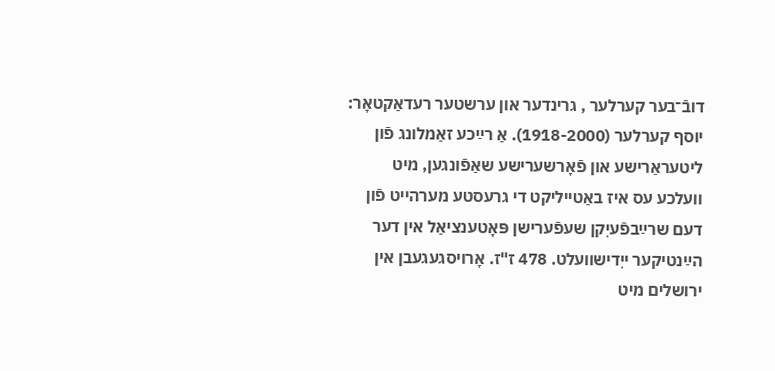דובֿ־בער קערלער , גרינדער און ערשטער רעדאַקטאָר: יוסף קערלער (1918-2000). אַ רײַכע זאַמלונג פֿון ליטעראַרישע און פֿאָרשערישע שאַפֿונגען, מיט וועלכע עס איז באַטייליקט די גרעסטע מערהייט פֿון דעם שרײַבפֿעיִקן שעפֿערישן פּאָטענציאַל אין דער הײַנטיקער ייִדישוועלט. 478 ז"ז. אָרויסגעגעבן אין ירושלים מיט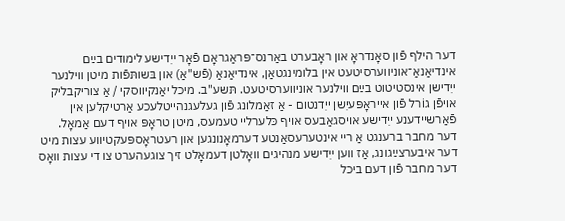דער הילף פֿון סאָנדראָ און ראָבערט באַרנס־פּראַגראָם פֿאָר ייִדישע לימודים בײַם אינדיאַנאַ־אוניווערסיטעט אין בלומינגטאַן, אינדיאַנאַ (פֿש"אַ) און בּשותּפֿות מיטן ווילנער ייִדישן אינסטיטוט בײַם ווילנער אוניווערסיטעט. תּשע"ב. מיכל יאַנקיווסקי / אַ צוריקבליק אויפֿן גוֹרל פֿון אייראָפּעיִשן ייִדנטום - אַ זאַמלונג פֿון געלעגנהייטלעכע אַרטיקלען אין פֿאַרשיידענע ייִדישע אויסגאַבעס אויף כּלערליי טעמעס, מיטן טראָפּ אויף דעם אַמאָל. דער מחבר ברענגט אַ ריי אינטערעסאַנטע דערמאָנונגען און רעטראָספּעקטיווע עצות מיט דער איבערצײַגונג, אַז ווען ייִדישע מנהיגים וואָלטן דעמאָלט זיך צוגעהערט צו די עצות וואָס דער מחבר פֿון דעם ביכל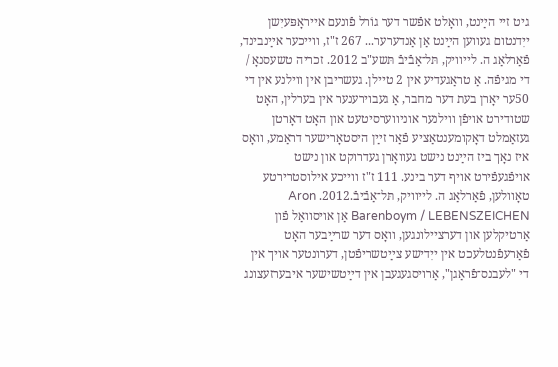גיט זיי הײַנט, וואָלט אפֿשר דער גוֹרל פֿונעם אייראָפּעיִשן ייִדנטום געווען הײַנט אַן אַנדערער... 267 ז"ז, ווייכער אײַנבינד, פֿאַרלאַג ה. לייוויק, תּל־אַבֿיבֿ תּשע"ב 2012. זכריה טשעסנאָ / די מגיפֿה. אַ טראַגעדיע אין 2 טיילן. געשריבן אין ווילנע אין די 50ער יאָרן בעת דער מחבר, אַ געבוירענער אין בערלין, האָט שטודירט אויפֿן ווילנער אוניווערסיטעט און האָט דאָרטן געזאַמלט דאָקומענטאַציע פֿאַר זײַן היסטאָרישער דראַמע, וואָס איז נאָך ביז הײַנט נישט געוואָרן געדרוקט און נישט אויפֿגעפֿירט אויף דער בינע. 111 ז"ז ווייכע אילוסטרירטע טאָוולען, פֿאַרלאַג ה. לייוויק, תּל־אַבֿיבֿ.2012. Aron Barenboym / LEBENSZEICHEN אַן אויסוואַל פֿון אַרטיקלען און דערציילונגען, וואָס דער שרײַבער האָט פֿאַרעפֿנטלעכט אין ייִדישע צײַטשריפֿטן, דערונטער אויך אין די "לעבנס־פֿראַגן", אַרויסגעגעבן אין דײַטשישער איבערזעצונג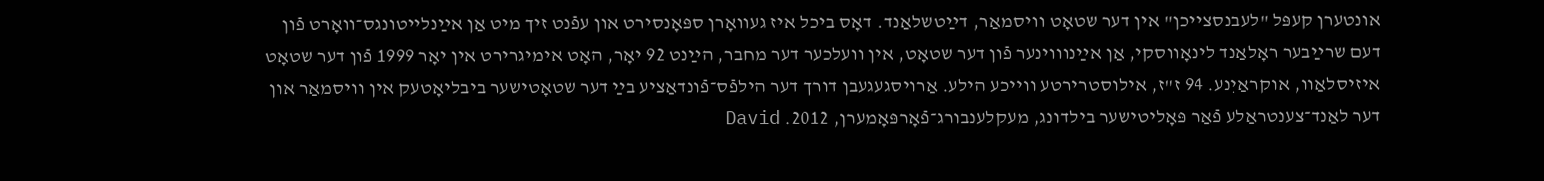אונטערן קעפּל "לעבנסצייכן" אין דער שטאָט וויסמאַר, דײַטשלאַנד. דאָס ביכל איז געוואָרן ספּאָנסירט און עפֿנט זיך מיט אַן אײַנלייטונגס־וואָרט פֿון דעם שרײַבער ראָלאַנד לינאָווסקי, אַן אײַנוווינער פֿון דער שטאָט, אין וועלכער דער מחבר, הײַנט 92 יאָר, האָט אימיגרירט אין יאָר 1999 פֿון דער שטאָט איזיסלאַוו, אוקראַיִנע. 94 ז"ז, אילוסטרירטע ווייכע הילע. אַרויסגעגעבן דורך דער הילפֿס־פֿונדאַציע בײַ דער שטאָטישער ביבליאָטעק אין וויסמאַר און דער לאַנד־צענטראַלע פֿאַר פּאָליטישער בילדונג, מעקלענבורג־פֿאָרפּאָמערן, 2012. David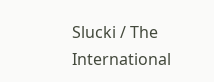Slucki / The International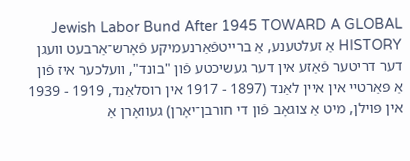Jewish Labor Bund After 1945 TOWARD A GLOBAL HISTORY אַ זעלטענע, אַ ברייטפֿאַרנעמיקע פֿאָרש־אַרבעט וועגן דער דריטער פֿאַזע אין דער געשיכטע פֿון "בונד", וועלכער איז פֿון אַ פּאַרטיי אין איין לאַנד (1897 - 1917 אין רוסלאַנד, 1919 - 1939 אין פּוילן, מיט אַ צוגאָב פֿון די חורבן־יאָרן) געוואָרן אַ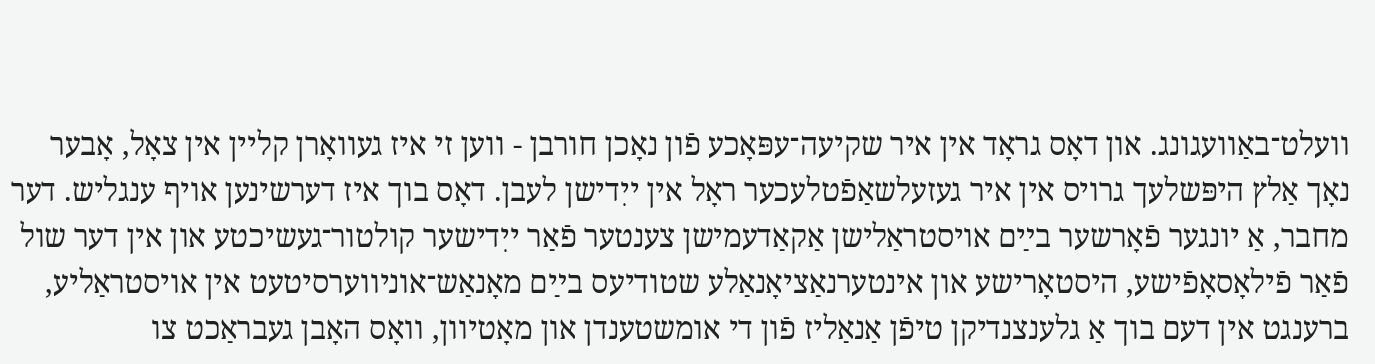וועלט־באַוועגונג. און דאָס גראָד אין איר שקיעה־עפּאָכע פֿון נאָכן חורבן - ווען זי איז געוואָרן קליין אין צאָל, אָבער נאָך אַלץ היפּשלעך גרויס אין איר געזעלשאַפֿטלעכער ראָל אין ייִדישן לעבן. דאָס בוך איז דערשינען אויף ענגליש. דער מחבר, אַ יונגער פֿאָרשער בײַם אויסטראַלישן אַקאַדעמישן צענטער פֿאַר ייִדישער קולטור־געשיכטע און אין דער שול פֿאַר פֿילאָסאָפֿישע, היסטאָרישע און אינטערנאַציאָנאַלע שטודיעס בײַם מאָנאַש־אוניווערסיטעט אין אויסטראַליע, ברענגט אין דעם בוך אַ גלענצנדיקן טיפֿן אַנאַליז פֿון די אומשטענדן און מאָטיוון, וואָס האָבן געבראַכט צו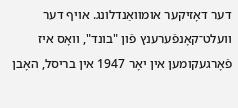דער דאָזיקער אומוואַנדלונג. אויף דער וועלט־קאָנפֿערענץ פֿון "בונד", וואָס איז פֿאָרגעקומען אין יאָר 1947 אין בריסל, האָבן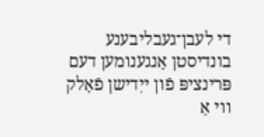די לעבן־געבליבענע בונדיסטן אָנגענומען דעם פּרינציפּ פֿון ייִדישן פֿאָלק ווי אַ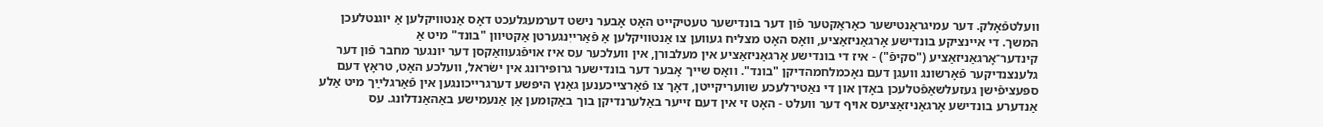וועלטפֿאָלק. דער עמיגראַנטישער כאַראַקטער פֿון דער בונדישער טעטיקייט האָט אָבער נישט דערמעגלעכט דאָס אַנטוויקלען אַ יוגנטלעכן המשך. די איינציקע בונדישע אָרגאַניזאַציע, וואָס האָט מצליח געווען צו אַנטוויקלען אַ פֿאַרייִנגערטן אַקטיוון "בונד" מיט אַ קינדער־אָרגאַניזאַציע ("סקיפֿ") - איז די בונדישע אָרגאַניזאַציע אין מעלבורן, אין וועלכער עס איז אויפֿגעוואַקסן דער יונגער מחבר פֿון דער גלענצנדיקער פֿאָרשונג וועגן דעם נאָכמלחמהדיקן "בונד". וואָס שייך אָבער דער בונדישער גרופּירונג אין ישׂראל, וועלכע האָט, טראָץ דעם ספּעציפֿישן געזעלשאַפֿטלעכן באָדן און די נאַטירלעכע שוועריקייטן, דאָך צו פֿאַרצייכענען גאַנץ היפּשע דערגרייכונגען אין פֿאַרגלײַך מיט אַלע אַנדערע בונדישע אָרגאַניזאַציעס אויף דער וועלט - האָט זי אין דעם זייער באַלערנדיקן בוך באַקומען אַן אַנעמישע באַהאַנדלונג. עס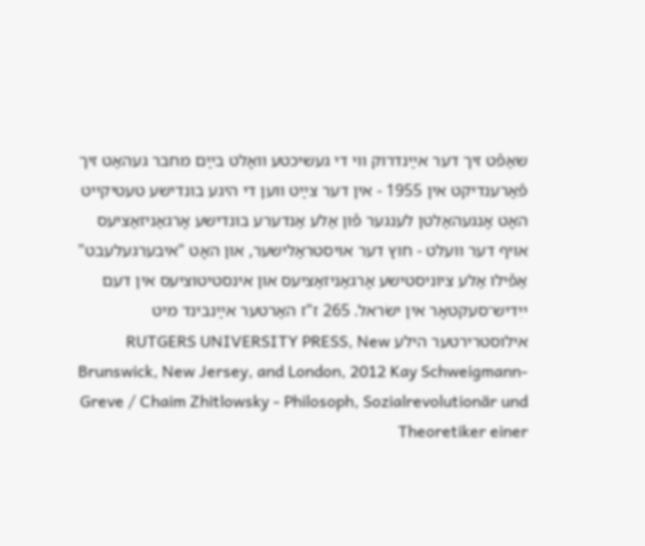שאַפֿט זיך דער אײַנדרוק ווי די געשיכטע וואָלט בײַם מחבר געהאַט זיך פֿאַרענדיקט אין 1955 - אין דער צײַט ווען די היגע בונדישע טעטיקייט האָט אָנגעהאַלטן לענגער פֿון אַלע אַנדערע בונדישע אָרגאַניזאַציעס אויף דער וועלט - חוץ דער אויסטראַלישער, און האָט "איבערגעלעבט" אַפֿילו אַלע ציוניסטישע אָרגאַניזאַציעס און אינסטיטוציעס אין דעם ייִדיש־סעקטאָר אין ישׂראל. 265 ז"ז האַרטער אײַנבינד מיט אילוסטרירטער הילע RUTGERS UNIVERSITY PRESS, New Brunswick, New Jersey, and London, 2012 Kay Schweigmann-Greve / Chaim Zhitlowsky - Philosoph, Sozialrevolutionär und Theoretiker einer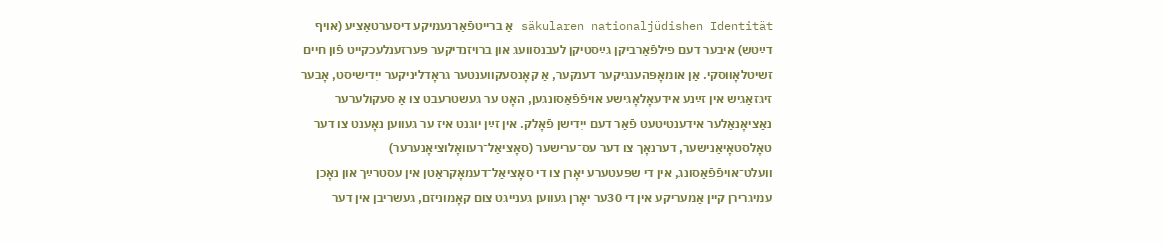säkularen nationaljüdishen Identität אַ ברייטפֿאַרנעמיקע דיסערטאַציע (אויף דײַטש) איבער דעם פילפֿאַרביקן גײַסטיקן לעבנסוועג און ברויזנדיקער פּערזענלעכקייט פֿון חיים זשיטלאָווסקי. אַן אומאָפּהענגיקער דענקער, אַ קאָנסעקווענטער גראָדליניקער ייִדישיסט, אָבער זיגזאַגיש אין זײַנע אידעאָלאָגישע אויפֿפֿאַסונגען, האָט ער געשטרעבט צו אַ סעקולערער נאַציאָנאַלער אידענטיטעט פֿאַר דעם ייִדישן פֿאָלק. אין זײַן יוגנט איז ער געווען נאָענט צו דער טאָלסטאָיאַנישער, דערנאָך צו דער עס־ערישער (סאָציאַל־רעוואָלוציאָנערער) וועלט־אויפֿפֿאַסונג, אין די שפּעטערע יאָרן צו די סאָציאַל־דעמאָקראַטן אין עסטרײַך און נאָכן עמיגרירן קיין אַמעריקע אין די 30ער יאָרן געווען גענייגט צום קאָמוניזם, געשריבן אין דער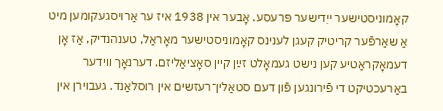קאָמוניסטישער ייִדישער פּרעסע. אָבער אין 1938 איז ער אַרויסגעקומען מיט אַ שאַרפֿער קריטיק קעגן לענינס קאָמוניסטישער מאָראַל, טענהנדיק, אַז אָן דעמאָקראַטיע קען נישט געמאָלט זײַן קיין סאָציאַליזם. דערנאָך ווידער באַרעכטיקט די פֿירונגען פֿון דעם סטאַלין־רעזשים אין רוסלאַנד. געבוירן אין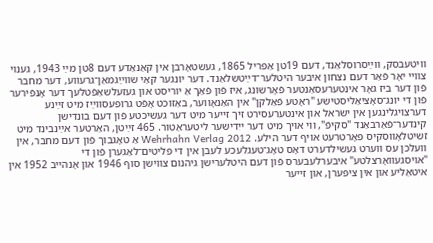וויטעבסק, ווײַסרוסלאַנד, דעם 19טן אַפּריל 1865, געשטאָרבן אין קאַנאַדע דעם 8טן מײַ 1943, גענוי צוויי יאָר פֿאַר דעם נצחון איבער היטלער־דײַטשלאַנד. דער יונגער קאַי שווײַגמאַן־גרעווע, דער מחבר פֿון דער ביז גאָר אינטערעסאַנטער פֿאָרשונג, איז פֿון פֿאַך אַ יוריסט און געזעלשאַפֿטלעך דער אָנפֿירער פֿון די יונג־סאָציאַליסטישע "ראָטע פֿאַלקן" אין האַנאָווער, באַזוכט אָפֿט גרופּעסווײַז מיט זײַנע דערצויגלינגען אין ישׂראל און אינטערעסירט זיך זייער מיט דער געשיכטע פֿון דעם בונדישן קינדער־פֿאַרבאַנד "סקיפֿ", ווי אויך מיט דער ייִדישער ליטעראַטור. 465 זײַטן, האַרטער אײַנבינד מיט זשיטלאָווסקיס פּאָרטרעט אויף דער הילע. Wehrhahn Verlag 2012 אַ טאָגבוך פֿון דעם מחבר, אין וועלכן עס ווערט געשילדערט דאָס טאָג־טעגלעכע לעבן אין די פּליטים־לאַגערן פֿון די "אויסגעוואָרצלטע" איבערלעבערס פֿון דעם היטלערישן גיהנום צווישן סוף 1946 און אָנהייב 1952 אין איטאַליע און אין ציפּערן, און זייער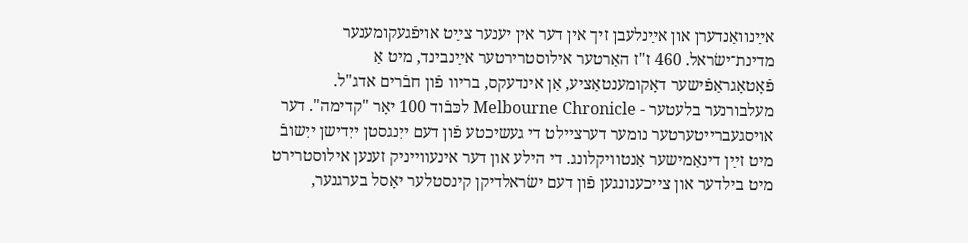אײַנוואַנדערן און אײַנלעבן זיך אין דער אין יענער צײַט אויפֿגעקומענער מדינת־ישׂראל. 460 ז"ז האַרטער אילוסטרירטער אײַנבינד, מיט אַ פֿאָטאָגראַפֿישער דאָקומענטאַציע, אַן אינדעקס, בריוו פֿון חבֿרים אדג"ל. מעלבורנער בלעטער - Melbourne Chronicle לכּבֿוד 100 יאָר "קדימה". דער אויסגעברייטערטער נומער דערציילט די געשיכטע פֿון דעם ייִנגסטן ייִדישן ייִשובֿ מיט זײַן דינאַמישער אַנטוויקלונג. די הילע און דער אינעווייניק זענען אילוסטרירט מיט בילדער און צייכענונגען פֿון דעם ישׂראלדיקן קינסטלער יאָסל בערגנער,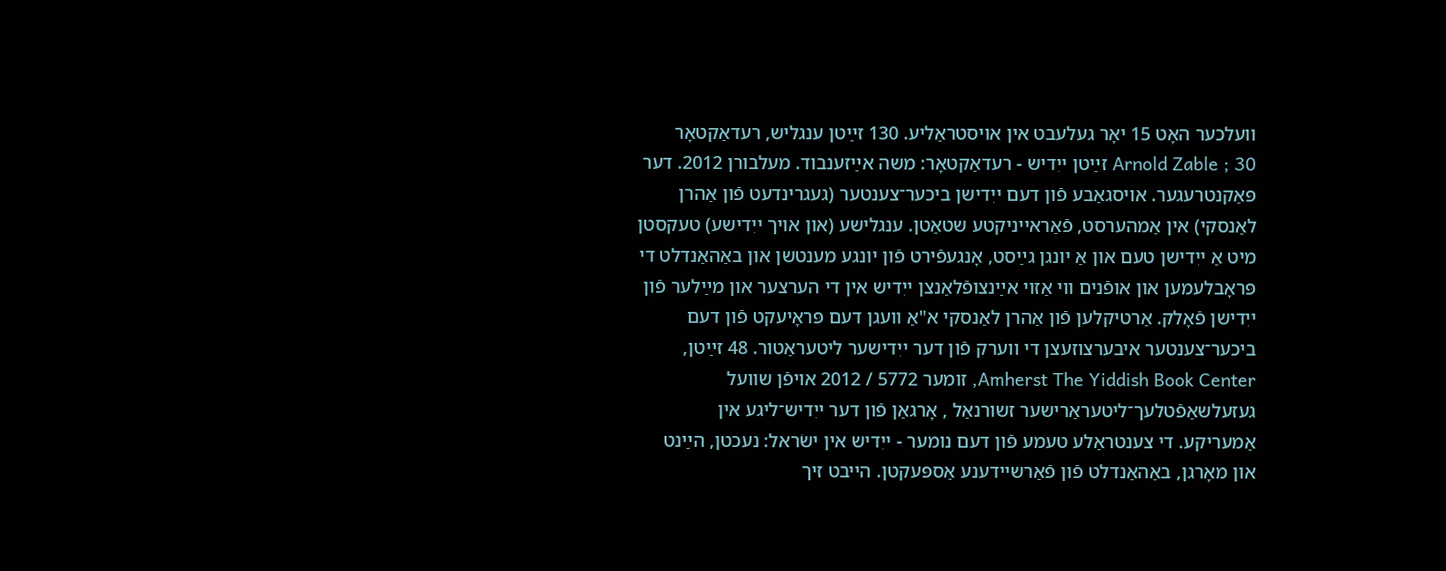וועלכער האָט 15 יאָר געלעבט אין אויסטראַליע. 130 זײַטן ענגליש, רעדאַקטאָר Arnold Zable ; 30 זײַטן ייִדיש - רעדאַקטאָר: משה אײַזענבוד. מעלבורן 2012. דער פּאַקנטרעגער. אויסגאַבע פֿון דעם ייִדישן ביכער־צענטער (געגרינדעט פֿון אַהרן לאַנסקי) אין אַמהערסט, פֿאַראייניקטע שטאַטן. ענגלישע (און אויך ייִדישע) טעקסטן מיט אַ ייִדישן טעם און אַ יונגן גײַסט, אָנגעפֿירט פֿון יונגע מענטשן און באַהאַנדלט די פּראָבלעמען און אופֿנים ווי אַזוי אײַנצופֿלאַנצן ייִדיש אין די הערצער און מײַלער פֿון ייִדישן פֿאָלק. אַרטיקלען פֿון אַהרן לאַנסקי א"אַ וועגן דעם פּראָיעקט פֿון דעם ביכער־צענטער איבערצוזעצן די ווערק פֿון דער ייִדישער ליטעראַטור. 48 זײַטן, Amherst The Yiddish Book Center, זומער 5772 / 2012 אויפֿן שוועל געזעלשאַפֿטלעך־ליטעראַרישער זשורנאַל , אָרגאַן פֿון דער ייִדיש־ליגע אין אַמעריקע. די צענטראַלע טעמע פֿון דעם נומער - ייִדיש אין ישׂראל: נעכטן, הײַנט און מאָרגן, באַהאַנדלט פֿון פֿאַרשיידענע אַספּעקטן. הייבט זיך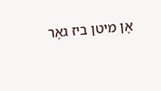אָן מיטן ביז גאָר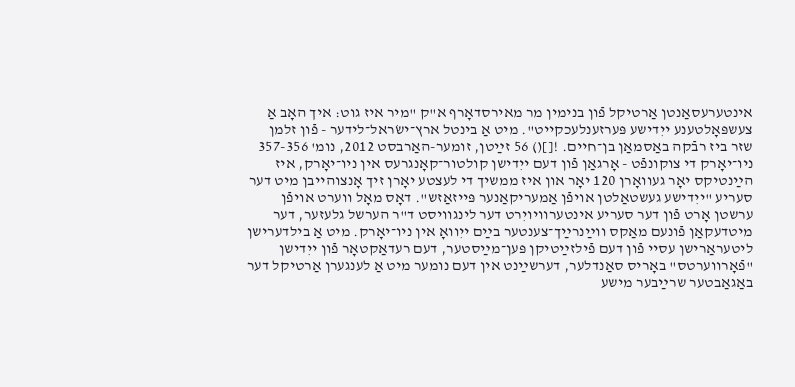אינטערעסאַנטן אַרטיקל פֿון בנימין מר מאירסדאָרף א"ק "מיר איז גוט: איך האָב אַ צעשפּאָלטענע ייִדישע פּערזענלעכקייט". מיט אַ בינטל ארץ־ישׂראל־לידער - פֿון זלמן שזר ביז רבֿקה באַסמאַן בן־חיים. ![]() 56 זײַטן, זומער-האַרבסט 2012, נומ' 357-356 ניו־יאָרק די צוקונפֿט - אָרגאַן פֿון דעם ייִדישן קולטור־קאָנגרעס אין ניו־יאָרק, איז הײַנטיקס יאָר געוואָרן 120 יאָר און איז ממשיך די לעצטע יאָרן זיך אָנצוהייבן מיט דער סעריע "ייִדישע געשטאַלטן אויפֿן אַמעריקאַנער פּייזאַזש". דאָס מאָל ווערט אויפֿן ערשטן אָרט פֿון דער סעריע אינטערוויויִרט דער לינגוויסט ד"ר הערשל גלעזער, דער מיטדעקאַן פֿונעם מאַקס ווײַנרײַך־צענטער בײַם ייִוואָ אין ניו־יאָרק. מיט אַ בילדערישן ליטעראַרישן עסיי פֿון דעם פֿילזײַטיקן פּען־מײַסטער, דעם רעדאַקטאָר פֿון ייִדישן "פֿאָרווערטס" באָריס סאַנדלער, דערשײַנט אין דעם נומער מיט אַ לענגערן אַרטיקל דער באַגאַבטער שרײַבער מישע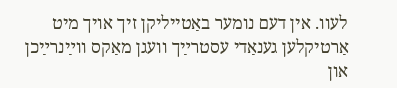לעוו. אין דעם נומער באַטייליקן זיך אויך מיט אַרטיקלען גענאַדי עסטרײַך וועגן מאַקס ווײַנרײַכן און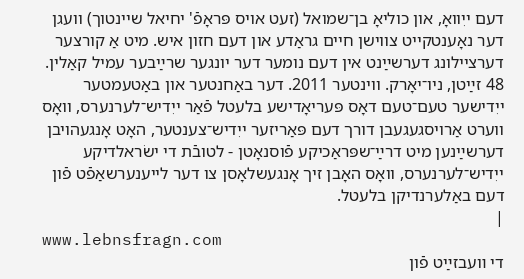דעם ייִוואָ, און כוליאָ בן־שמואל (זעט אויס פּראָפֿ' יחיאל שיינטוך) וועגן דער נאָענטקייט צווישן חיים גראַדע און דעם חזון איש. מיט אַ קורצער דערציילונג דערשײַנט אין דעם נומער דער יונגער שרײַבער עמיל קאַלין. 48 זײַטן, ניו־יאָרק. ווינטער 2011. דער באַחנטער און באַטעמטער ייִדישער טעם־טעם דאָס פּעריאָדישע בלעטל פֿאַר ייִדיש־לערנערס, וואָס ווערט אַרויסגעגעבן דורך דעם פּאַריזער ייִדיש־צענטער, האָט אָנגעהויבן דערשײַנען מיט דרײַ־שפּראַכיקע פֿוסנאָטן - לטובֿת די ישׂראלדיקע ייִדיש־לערנערס, וואָס האָבן זיך אָנגעשלאָסן צו דער לייענערשאַפֿט פֿון דעם באַלערנדיקן בלעטל.
|
www.lebnsfragn.com
די װעבזײַט פֿון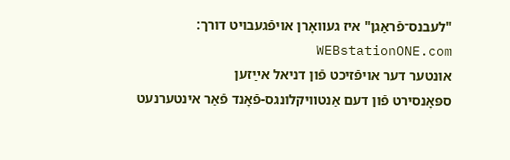"לעבנס־פֿראַגן" איז געװאָרן אויפֿגעבויט דורך: WEBstationONE.com
אונטער דער אויפֿזיכט פֿון דניאל אײַזען
ספּאָנסירט פֿון דעם אַנטװיקלונגס-פֿאָנד פֿאַר אינטערנעט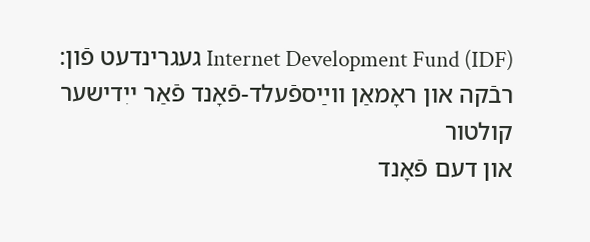Internet Development Fund (IDF) געגרינדעט פֿון:
רבֿקה און ראָמאַן װײַספֿעלד-פֿאָנד פֿאַר ייִדישער קולטור
און דעם פֿאָנד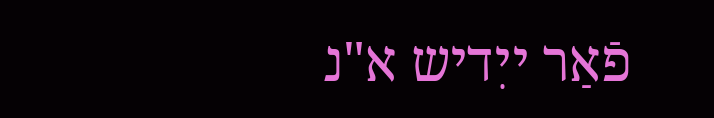פֿאַר ייִדיש א"נ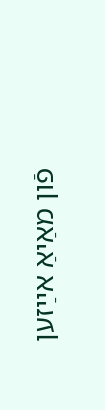פֿון מאַיאַ אײַזען